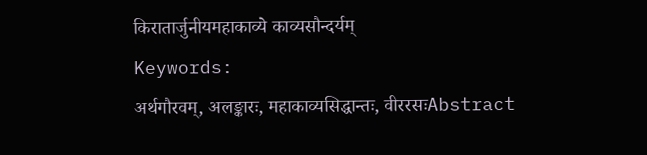किरातार्जुनीयमहाकाव्ये काव्यसौन्दर्यम्
Keywords:
अर्थगौरवम्, अलङ्कारः, महाकाव्यसिद्धान्तः, वीररसःAbstract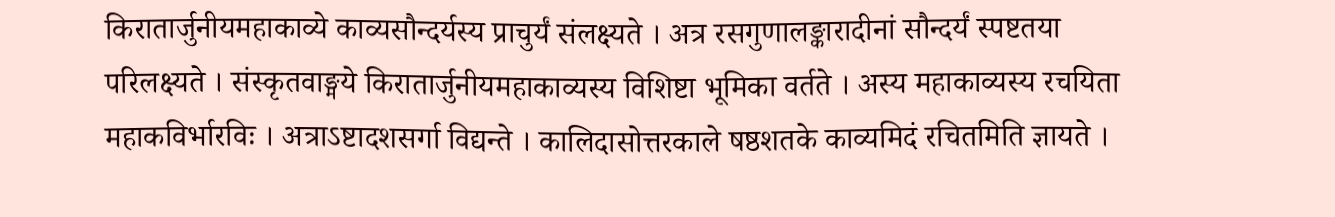किरातार्जुनीयमहाकाव्ये काव्यसौन्दर्यस्य प्राचुर्यं संलक्ष्यते । अत्र रसगुणालङ्कारादीनां सौन्दर्यं स्पष्टतया परिलक्ष्यते । संस्कृतवाङ्मये किरातार्जुनीयमहाकाव्यस्य विशिष्टा भूमिका वर्तते । अस्य महाकाव्यस्य रचयिता महाकविर्भारविः । अत्राऽष्टादशसर्गा विद्यन्ते । कालिदासोत्तरकाले षष्ठशतके काव्यमिदं रचितमिति ज्ञायते ।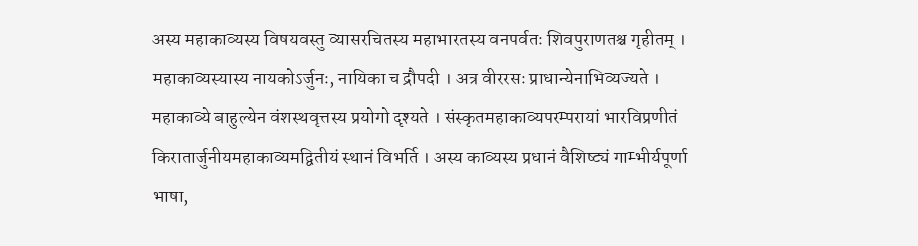अस्य महाकाव्यस्य विषयवस्तु व्यासरचितस्य महाभारतस्य वनपर्वतः शिवपुराणतश्च गृहीतम् । महाकाव्यस्यास्य नायकोऽर्जुनः, नायिका च द्रौपदी । अत्र वीररसः प्राधान्येनाभिव्यज्यते । महाकाव्ये बाहुल्येन वंशस्थवृत्तस्य प्रयोगो दृश्यते । संस्कृतमहाकाव्यपरम्परायां भारविप्रणीतं किरातार्जुनीयमहाकाव्यमद्वितीयं स्थानं विभर्ति । अस्य काव्यस्य प्रधानं वैशिष्ट्यं गाम्भीर्यपूर्णा भाषा,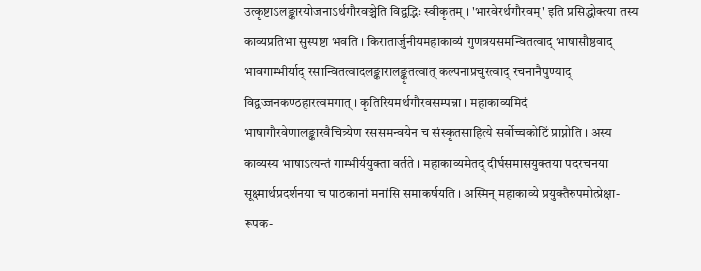उत्कृष्टाऽलङ्कारयोजनाऽर्थगौरवञ्चेति विद्वद्भिः स्वीकृतम् । 'भारवेरर्थगौरवम्' इति प्रसिद्धोक्त्या तस्य काव्यप्रतिभा सुस्पष्टा भवति । किरातार्जुनीयमहाकाव्यं गुणत्रयसमन्वितत्वाद् भाषासौष्ठवाद् भावगाम्भीर्याद् रसान्वितत्वादलङ्कारालङ्कृतत्वात् कल्पनाप्रचुरत्वाद् रचनानैपुण्याद् विद्वज्जनकण्ठहारत्वमगात् । कृतिरियमर्थगौरवसम्पन्ना । महाकाव्यमिदं भाषागौरवेणालङ्कारवैचित्र्येण रससमन्वयेन च संस्कृतसाहित्ये सर्वोच्चकोटिं प्राप्नोति । अस्य काव्यस्य भाषाऽत्यन्तं गाम्भीर्ययुक्ता वर्तते । महाकाव्यमेतद् दीर्घसमासयुक्तया पदरचनया सूक्ष्मार्थप्रदर्शनया च पाठकानां मनांसि समाकर्षयति । अस्मिन् महाकाव्ये प्रयुक्तैरुपमोत्प्रेक्षा-रूपक-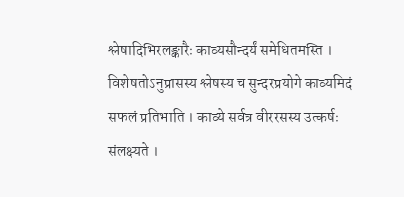श्लेषादिभिरलङ्कारैः काव्यसौन्दर्यं समेधितमस्ति । विशेषतोऽनुप्रासस्य श्लेषस्य च सुन्दरप्रयोगे काव्यमिदं सफलं प्रतिभाति । काव्ये सर्वत्र वीररसस्य उत्कर्षः संलक्ष्यते ।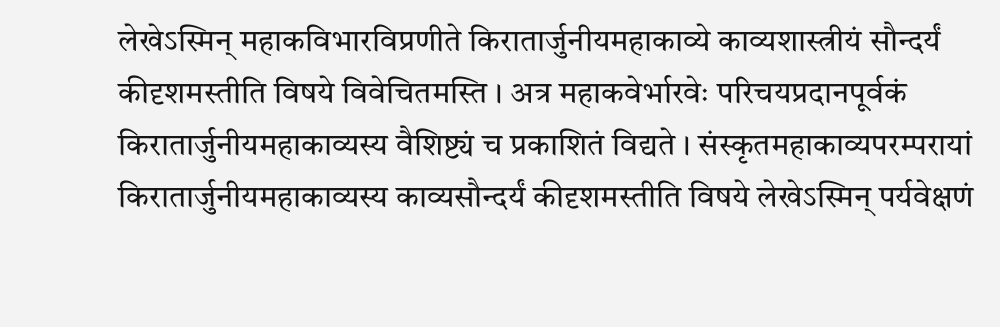लेखेऽस्मिन् महाकविभारविप्रणीते किरातार्जुनीयमहाकाव्ये काव्यशास्त्रीयं सौन्दर्यं कीदृशमस्तीति विषये विवेचितमस्ति । अत्र महाकवेर्भारवेः परिचयप्रदानपूर्वकं किरातार्जुनीयमहाकाव्यस्य वैशिष्ट्यं च प्रकाशितं विद्यते । संस्कृतमहाकाव्यपरम्परायां किरातार्जुनीयमहाकाव्यस्य काव्यसौन्दर्यं कीदृशमस्तीति विषये लेखेऽस्मिन् पर्यवेक्षणं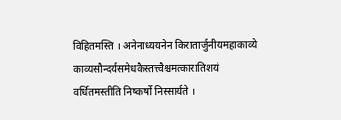विहितमस्ति । अनेनाध्ययनेन किरातार्जुनीयमहाकाव्ये काव्यसौन्दर्यसमेधकैस्तत्त्वैश्चमत्कारातिशयं वर्धितमस्तीति निष्कर्षो निस्सार्यते ।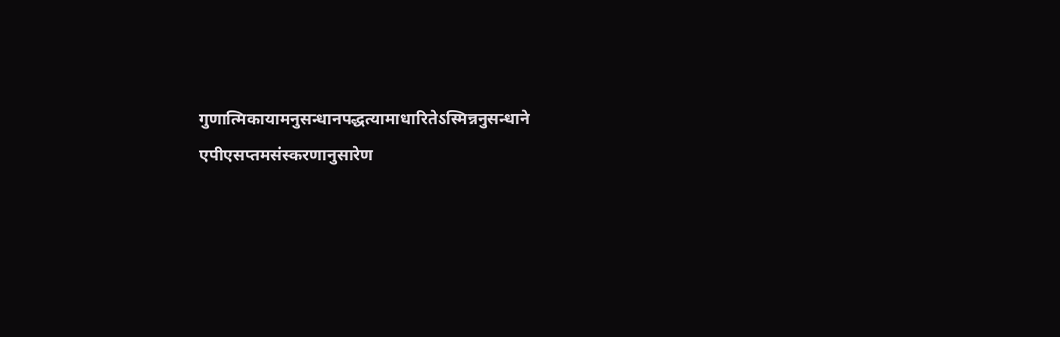गुणात्मिकायामनुसन्धानपद्धत्यामाधारितेऽस्मिन्ननुसन्धाने एपीएसप्तमसंस्करणानुसारेण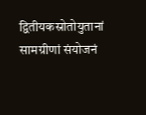द्वितीयकस्रोतोयुतानां सामग्रीणां संयोजनं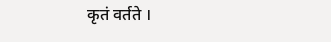कृतं वर्तते ।